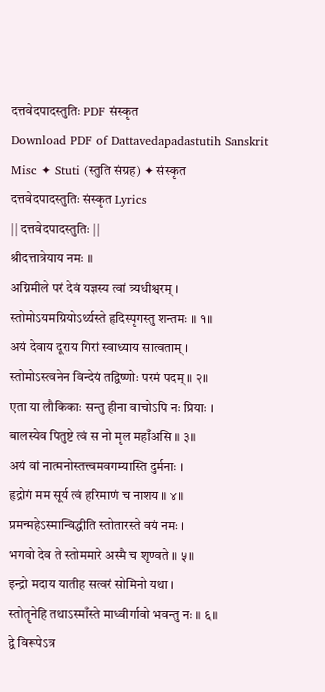दत्तवेदपादस्तुतिः PDF संस्कृत
Download PDF of Dattavedapadastutih Sanskrit
Misc ✦ Stuti (स्तुति संग्रह) ✦ संस्कृत
दत्तवेदपादस्तुतिः संस्कृत Lyrics
|| दत्तवेदपादस्तुतिः ||
श्रीदत्तात्रेयाय नमः ॥
अग्निमीले परं देवं यज्ञस्य त्वां त्र्यधीश्वरम् ।
स्तोमोऽयमग्रियोऽर्थ्यस्ते हृदिस्पृगस्तु शन्तमः ॥ १॥
अयं देवाय दूराय गिरां स्वाध्याय सात्वताम् ।
स्तोमोऽस्त्वनेन विन्देयं तद्विष्णोः परमं पदम् ॥ २॥
एता या लौकिकाः सन्तु हीना वाचोऽपि नः प्रियाः ।
बालस्येव पितुष्टे त्वं स नो मृल महाँअसि ॥ ३॥
अयं वां नात्मनोस्तत्त्वमवगम्यास्ति दुर्मनाः ।
हृद्रोगं मम सूर्य त्वं हरिमाणं च नाशय ॥ ४॥
प्रमन्महेऽस्मान्विद्धीति स्तोतारस्ते वयं नमः ।
भगवो देव ते स्तोममारे अस्मै च शृण्वते ॥ ५॥
इन्द्रो मदाय यातीह सत्वरं सोमिनो यथा ।
स्तोतॄनेहि तथाऽस्माँस्ते माध्वीर्गावो भवन्तु नः ॥ ६॥
द्वे विरूपेऽत्र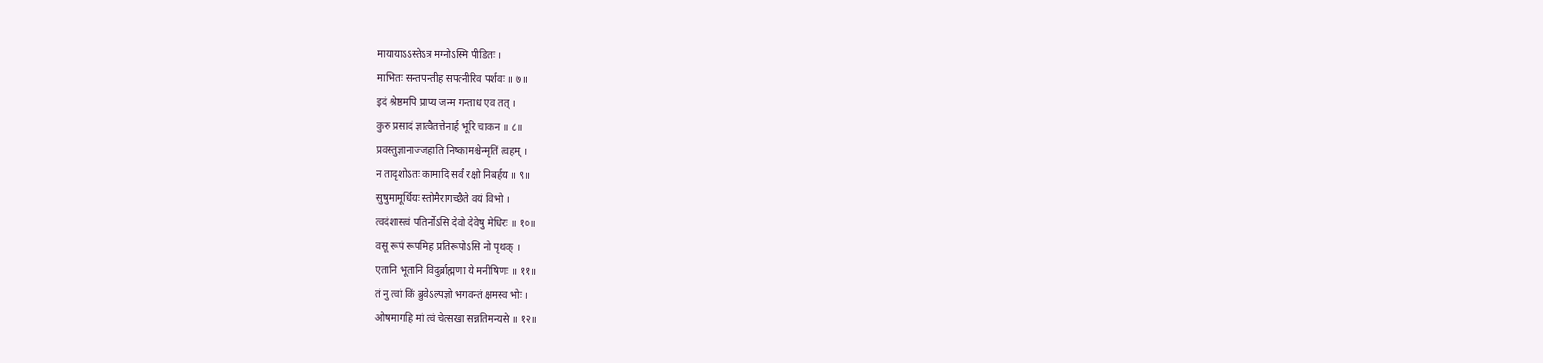मायायाऽऽस्तेऽत्र मग्नोऽस्मि पीडितः ।
माभितः सन्तपन्तीह सपत्नीरिव पर्शवः ॥ ७॥
इदं श्रेष्ठमपि प्राप्य जन्म गन्ताध एव तत् ।
कुरु प्रसादं ज्ञात्वैतत्तेनार्ह भूरि चाकन ॥ ८॥
प्रवस्तुज्ञानाज्जहाति निष्कामश्चेन्मृतिं त्वहम् ।
न तादृशोऽतः कामादि सर्वं रक्षो निबर्हय ॥ ९॥
सुषुमामूर्धियः स्तोमैरागच्छैते वयं विभो ।
त्वदंशास्त्वं पतिर्नोऽसि देवो देवेषु मेधिरः ॥ १०॥
वसू रूपं रूपमिह प्रतिरूपोऽसि नो पृथक् ।
एतानि भूतानि विदुर्ब्राह्मणा ये मनीषिणः ॥ ११॥
तं नु त्वां किं ब्रुवेऽल्पज्ञो भगवन्तं क्षमस्व भोः ।
ओषमागहि मां त्वं चेत्सखा सन्नतिमन्यसे ॥ १२॥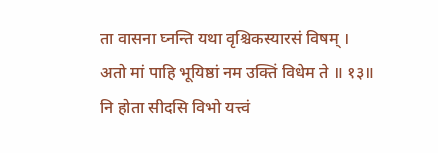ता वासना घ्नन्ति यथा वृश्चिकस्यारसं विषम् ।
अतो मां पाहि भूयिष्ठां नम उक्तिं विधेम ते ॥ १३॥
नि होता सीदसि विभो यत्त्वं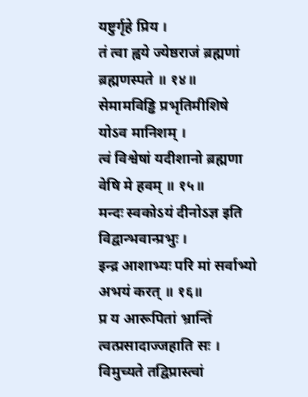यष्टुर्गृहे प्रिय ।
तं त्वा ह्वये ज्येष्ठराजं ब्रह्मणां ब्रह्मणस्पते ॥ १४॥
सेमामविड्ढि प्रभृतिमीशिषे योऽव मानिशम् ।
त्वं विश्वेषां यदीशानो ब्रह्मणा वेषि मे हवम् ॥ १५॥
मन्दः स्वकोऽयं दीनोऽज्ञ इति विद्वान्भवान्प्रभुः ।
इन्द्र आशाभ्यः परि मां सर्वाभ्यो अभयं करत् ॥ १६॥
प्र य आरूपितां भ्रान्तिं त्वत्प्रसादाज्जहाति सः ।
विमुच्यते तद्विप्रास्त्वां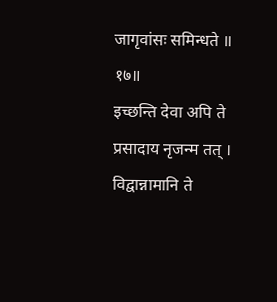जागृवांसः समिन्धते ॥ १७॥
इच्छन्ति देवा अपि ते प्रसादाय नृजन्म तत् ।
विद्वान्नामानि ते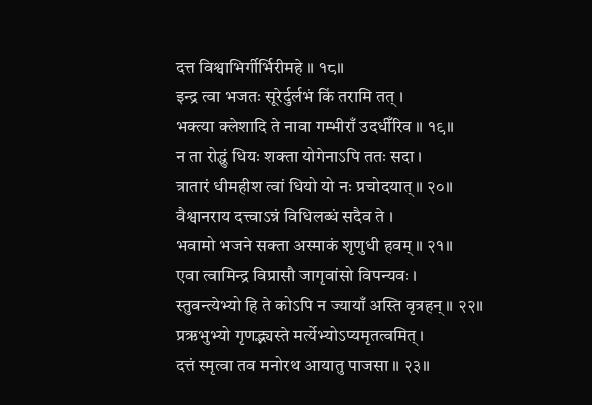दत्त विश्वाभिर्गीर्भिरीमहे ॥ १८॥
इन्द्र त्वा भजतः सूरेर्दुर्लभं किं तरामि तत् ।
भक्त्या क्लेशादि ते नावा गम्भीराँ उदधीँरिव ॥ १९॥
न ता रोद्धुं धियः शक्ता योगेनाऽपि ततः सदा ।
त्रातारं धीमहीश त्वां धियो यो नः प्रचोदयात् ॥ २०॥
वैश्वानराय दत्त्वाऽन्नं विधिलब्धं सदैव ते ।
भवामो भजने सक्ता अस्माकं शृणुधी हवम् ॥ २१॥
एवा त्वामिन्द्र विप्रासौ जागृवांसो विपन्यवः ।
स्तुवन्त्येभ्यो हि ते कोऽपि न ज्यायाँ अस्ति वृत्रहन् ॥ २२॥
प्रऋभुभ्यो गृणद्भ्यस्ते मर्त्येभ्योऽप्यमृतत्वमित् ।
दत्तं स्मृत्वा तव मनोरथ आयातु पाजसा ॥ २३॥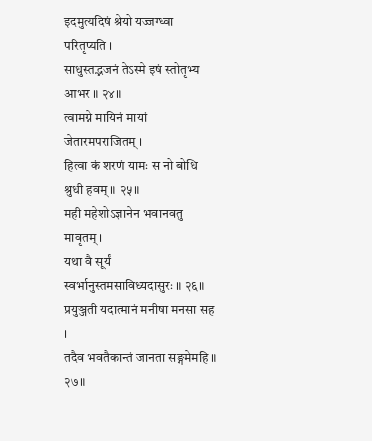इदमुत्यदिषं श्रेयो यज्जग्ध्वा परितृप्यति ।
साधुस्तद्भजनं तेऽस्मे इषं स्तोतृभ्य आभर ॥ २४॥
त्वामग्ने मायिनं मायां जेतारमपराजितम् ।
हित्वा कं शरणं यामः स नो बोधि श्रुधी हवम् ॥ २५॥
मही महेशोऽज्ञानेन भवानवतु मावृतम् ।
यथा वै सूर्यं स्वर्भानुस्तमसाविध्यदासुरः ॥ २६॥
प्रयुञ्जती यदात्मानं मनीषा मनसा सह ।
तदैव भवतैकान्तं जानता सङ्गमेमहि ॥ २७॥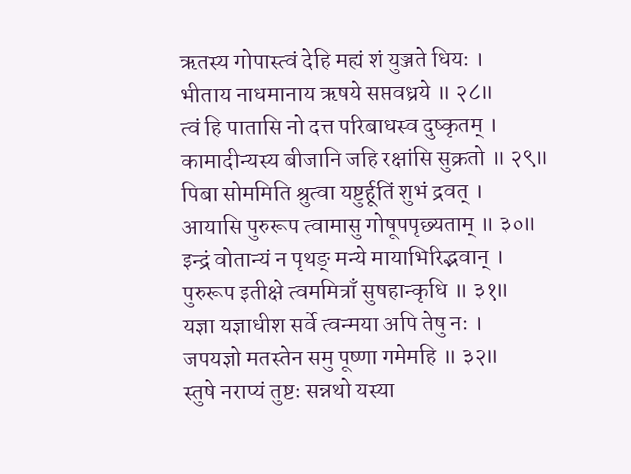ऋतस्य गोपास्त्वं देहि मह्यं शं युञ्जते धियः ।
भीताय नाधमानाय ऋषये सप्तवध्रये ॥ २८॥
त्वं हि पातासि नो दत्त परिबाधस्व दुष्कृतम् ।
कामादीन्यस्य बीजानि जहि रक्षांसि सुक्रतो ॥ २९॥
पिबा सोममिति श्रुत्वा यष्टुर्हूतिं शुभं द्रवत् ।
आयासि पुरुरूप त्वामासु गोषूपपृछ्यताम् ॥ ३०॥
इन्द्रं वोतान्यं न पृथङ् मन्ये मायाभिरिद्भवान् ।
पुरुरूप इतीक्षे त्वममित्राँ सुषहान्कृधि ॥ ३१॥
यज्ञा यज्ञाधीश सर्वे त्वन्मया अपि तेषु नः ।
जपयज्ञो मतस्तेन समु पूष्णा गमेमहि ॥ ३२॥
स्तुषे नराप्यं तुष्टः सन्नथो यस्या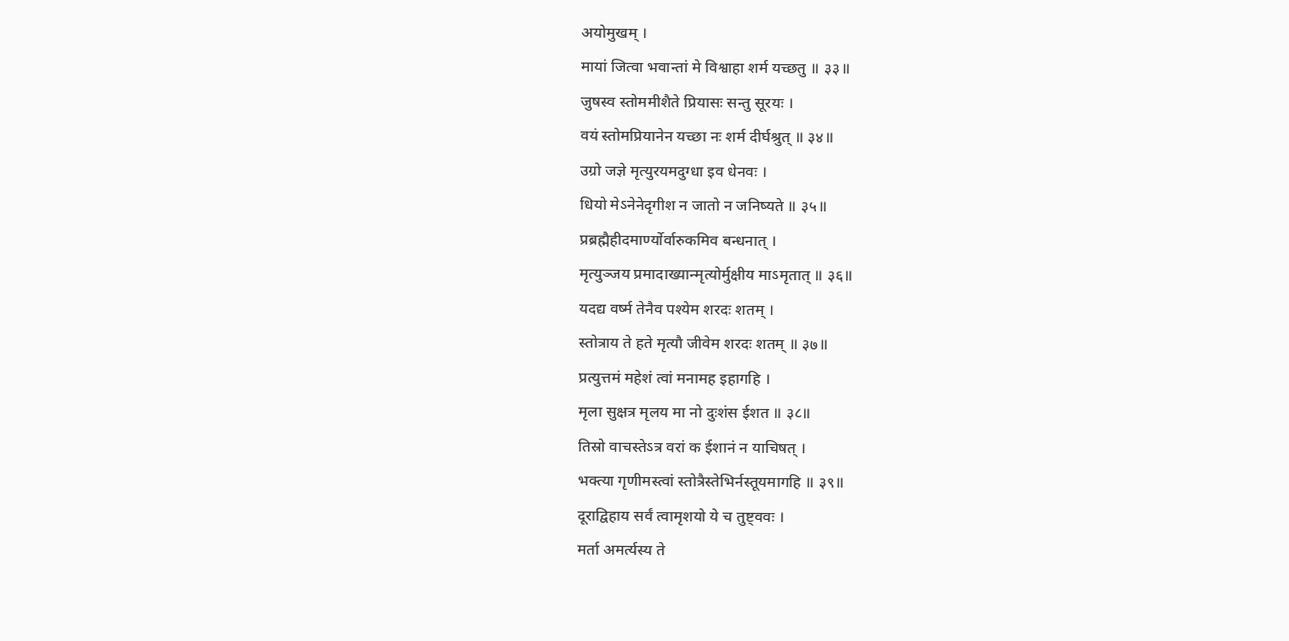अयोमुखम् ।
मायां जित्वा भवान्तां मे विश्वाहा शर्म यच्छतु ॥ ३३॥
जुषस्व स्तोममीशैते प्रियासः सन्तु सूरयः ।
वयं स्तोमप्रियानेन यच्छा नः शर्म दीर्घश्रुत् ॥ ३४॥
उग्रो जज्ञे मृत्युरयमदुग्धा इव धेनवः ।
धियो मेऽनेनेदृगीश न जातो न जनिष्यते ॥ ३५॥
प्रब्रह्मैहीदमार्ण्योर्वारुकमिव बन्धनात् ।
मृत्युञ्जय प्रमादाख्यान्मृत्योर्मुक्षीय माऽमृतात् ॥ ३६॥
यदद्य वर्ष्म तेनैव पश्येम शरदः शतम् ।
स्तोत्राय ते हते मृत्यौ जीवेम शरदः शतम् ॥ ३७॥
प्रत्युत्तमं महेशं त्वां मनामह इहागहि ।
मृला सुक्षत्र मृलय मा नो दुःशंस ईशत ॥ ३८॥
तिस्रो वाचस्तेऽत्र वरां क ईशानं न याचिषत् ।
भक्त्या गृणीमस्त्वां स्तोत्रैस्तेभिर्नस्तूयमागहि ॥ ३९॥
दूराद्विहाय सर्वं त्वामृशयो ये च तुष्ट्ववः ।
मर्ता अमर्त्यस्य ते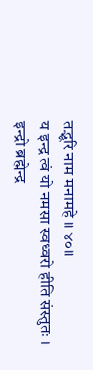तद्भूरि नाम मनामहे ॥ ४०॥
य इन्द्र त्वं यो नमसा स्वध्वरो हीति संस्तुतः ।
इन्द्रो ब्रह्मेन्द्र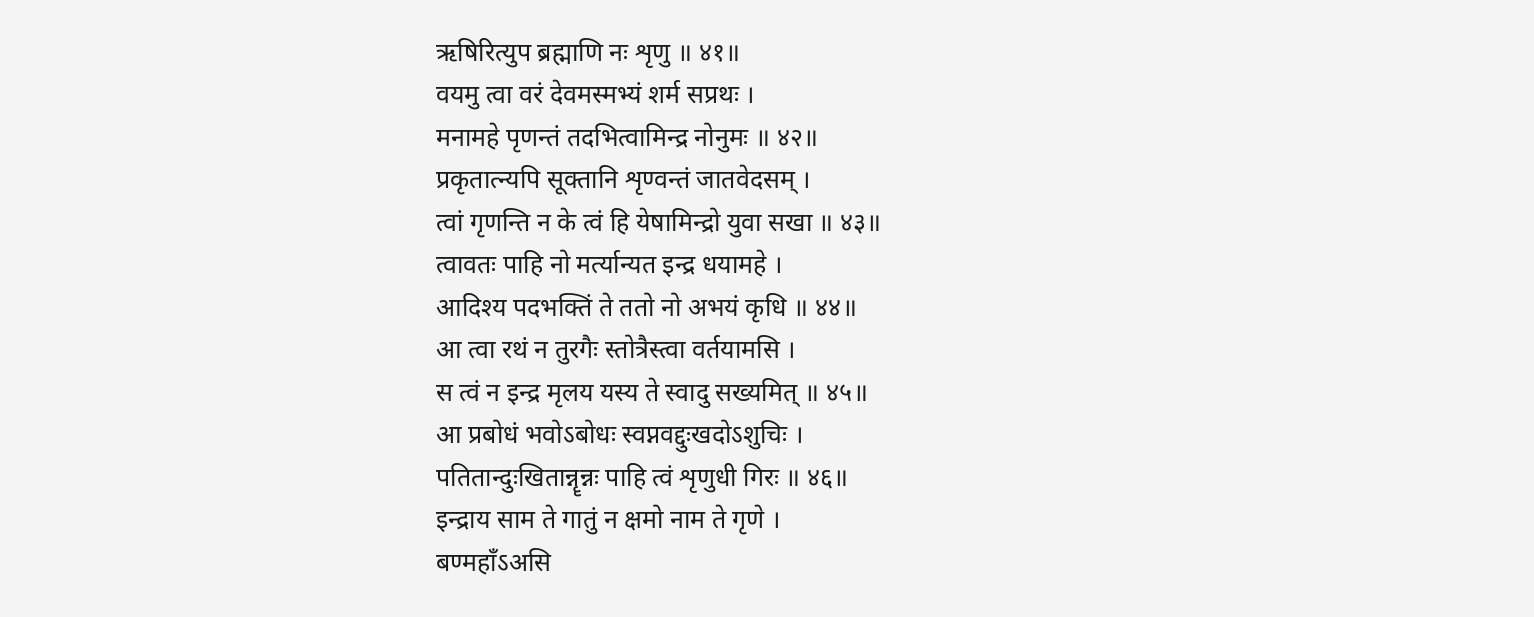ऋषिरित्युप ब्रह्माणि नः शृणु ॥ ४१॥
वयमु त्वा वरं देवमस्मभ्यं शर्म सप्रथः ।
मनामहे पृणन्तं तदभित्वामिन्द्र नोनुमः ॥ ४२॥
प्रकृतात्न्यपि सूक्तानि शृण्वन्तं जातवेदसम् ।
त्वां गृणन्ति न के त्वं हि येषामिन्द्रो युवा सखा ॥ ४३॥
त्वावतः पाहि नो मर्त्यान्यत इन्द्र धयामहे ।
आदिश्य पदभक्तिं ते ततो नो अभयं कृधि ॥ ४४॥
आ त्वा रथं न तुरगैः स्तोत्रैस्त्वा वर्तयामसि ।
स त्वं न इन्द्र मृलय यस्य ते स्वादु सख्यमित् ॥ ४५॥
आ प्रबोधं भवोऽबोधः स्वप्नवद्दुःखदोऽशुचिः ।
पतितान्दुःखितान्नॄन्नः पाहि त्वं शृणुधी गिरः ॥ ४६॥
इन्द्राय साम ते गातुं न क्षमो नाम ते गृणे ।
बण्महाँऽअसि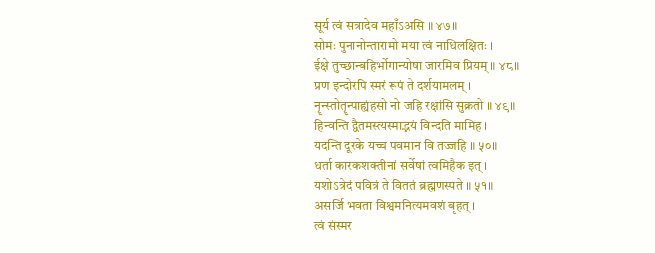सूर्य त्वं सत्रादेव महाँऽअसि ॥ ४७॥
सोमः पुनानोन्तारामो मया त्वं नाधिलक्षितः ।
ईक्षे तुच्छान्बहिर्भोगान्योषा जारमिव प्रियम् ॥ ४८॥
प्रण इन्दोरपि स्मरं रूपं ते दर्शयामलम् ।
नॄन्स्तोतॄन्पाह्यंहसो नो जहि रक्षांसि सुक्रतो ॥ ४९॥
हिन्वन्ति द्वैतमस्त्यस्माद्भयं विन्दति मामिह ।
यदन्ति दूरके यच्च पवमान वि तज्जहि ॥ ५०॥
धर्ता कारकशक्तीनां सर्वेषां त्वमिहैक इत् ।
यशोऽत्रेदं पवित्रं ते विततं ब्रह्मणस्पते ॥ ५१॥
असर्जि भवता विश्वमनित्यमवशं बृहत् ।
त्वं संस्मर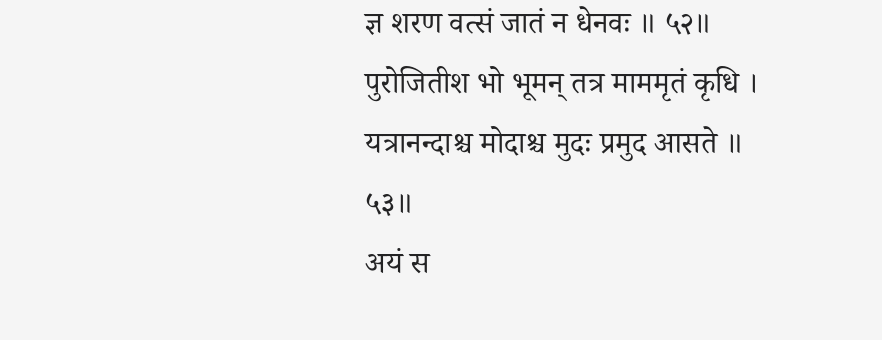ज्ञ शरण वत्सं जातं न धेनवः ॥ ५२॥
पुरोजितीश भो भूमन् तत्र माममृतं कृधि ।
यत्रानन्दाश्च मोदाश्च मुदः प्रमुद आसते ॥ ५३॥
अयं स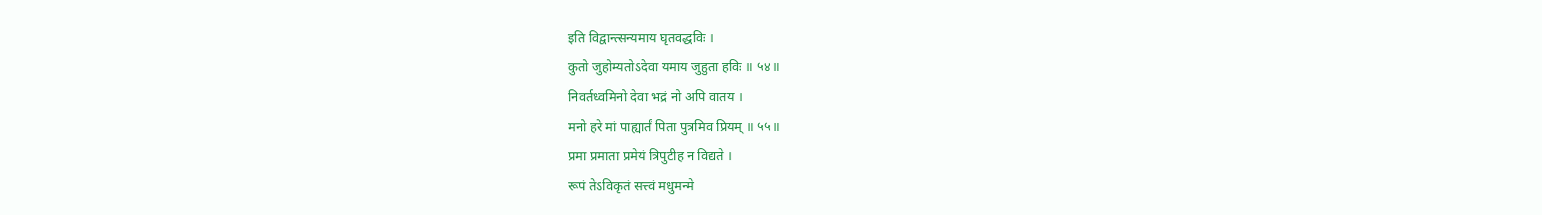इति विद्वान्त्सन्यमाय घृतवद्धविः ।
कुतो जुहोम्यतोऽदेवा यमाय जुहुता हविः ॥ ५४॥
निवर्तध्वमिनो देवा भद्रं नो अपि वातय ।
मनो हरे मां पाह्यार्तं पिता पुत्रमिव प्रियम् ॥ ५५॥
प्रमा प्रमाता प्रमेयं त्रिपुटीह न विद्यते ।
रूपं तेऽविकृतं सत्त्वं मधुमन्मे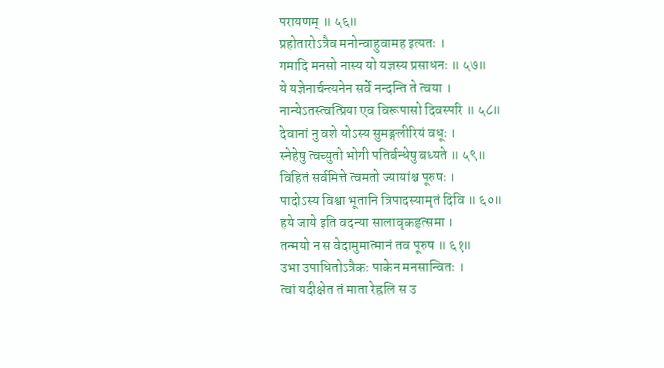परायणम् ॥ ५६॥
प्रहोतारोऽत्रैव मनोन्वाहुवामह इत्यतः ।
गमादि मनसो नास्य यो यज्ञस्य प्रसाधनः ॥ ५७॥
ये यज्ञेनार्चन्त्यनेन सर्वे नन्दन्ति ते त्वया ।
नान्येऽतस्त्वत्प्रिया एव विरूपासो दिवस्परि ॥ ५८॥
देवानां नु वशे योऽस्य सुमङ्गलीरियं वधूः ।
स्नेहेषु त्वच्युतो भोगी पतिर्बन्धेषु बध्यते ॥ ५९॥
विहितं सर्वमित्ते त्वमतो ज्यायांश्च पूरुषः ।
पादोऽस्य विश्वा भूतानि त्रिपादस्यामृतं दिवि ॥ ६०॥
हये जाये इति वदन्या सालावृकहृत्समा ।
तन्मयो न स वेदामुमात्मानं तव पूरुष ॥ ६१॥
उभा उपाधितोऽत्रैकः पाकेन मनसान्वितः ।
त्वां यदीक्षेत तं माता रेह्रलि स उ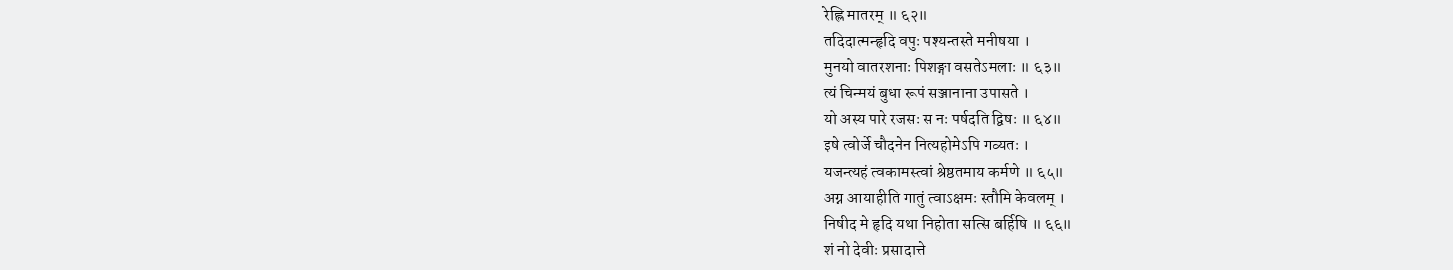रेह्लि मातरम् ॥ ६२॥
तदिदात्मन्हृदि वपुः पश्यन्तस्ते मनीषया ।
मुनयो वातरशनाः पिशङ्गा वसतेऽमलाः ॥ ६३॥
त्यं चिन्मयं बुधा रूपं सञ्जानाना उपासते ।
यो अस्य पारे रजसः स नः पर्षदति द्विषः ॥ ६४॥
इषे त्वोर्जे चौदनेन नित्यहोमेऽपि गव्यतः ।
यजन्त्यहं त्वकामस्त्वां श्रेष्ठतमाय कर्मणे ॥ ६५॥
अग्न आयाहीति गातुं त्वाऽक्षमः स्तौमि केवलम् ।
निषीद मे हृदि यथा निहोता सत्सि बर्हिषि ॥ ६६॥
शं नो देवीः प्रसादात्ते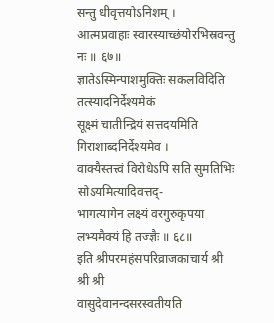सन्तु धीवृत्तयोऽनिशम् ।
आत्मप्रवाहाः स्वारस्याच्छंयोरभिस्रवन्तु नः ॥ ६७॥
ज्ञातेऽस्मिन्पाशमुक्तिः सकलविदिति तत्स्यादनिर्देश्यमेकं
सूक्ष्मं चातीन्द्रियं सत्तदयमिति गिराशाब्दनिर्देश्यमेव ।
वाक्यैस्तत्त्वं विरोधेऽपि सति सुमतिभिः सोऽयमित्यादिवत्तद्-
भागत्यागेन लक्ष्यं वरगुरुकृपया लभ्यमैक्यं हि तज्ज्ञैः ॥ ६८॥
इति श्रीपरमहंसपरिव्राजकाचार्य श्री श्री श्री
वासुदेवानन्दसरस्वतीयति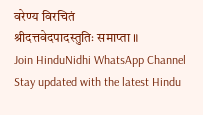वरेण्य विरचितं
श्रीदत्तवेदपादस्तुतिः समाप्ता ॥
Join HinduNidhi WhatsApp Channel
Stay updated with the latest Hindu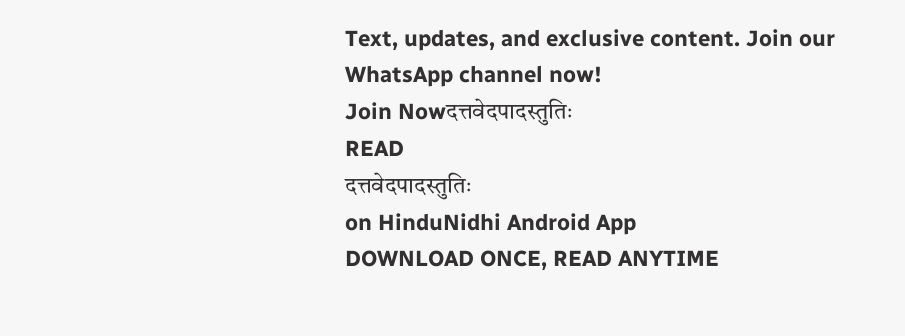Text, updates, and exclusive content. Join our WhatsApp channel now!
Join Nowदत्तवेदपादस्तुतिः
READ
दत्तवेदपादस्तुतिः
on HinduNidhi Android App
DOWNLOAD ONCE, READ ANYTIME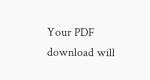Your PDF download will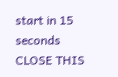start in 15 seconds
CLOSE THIS